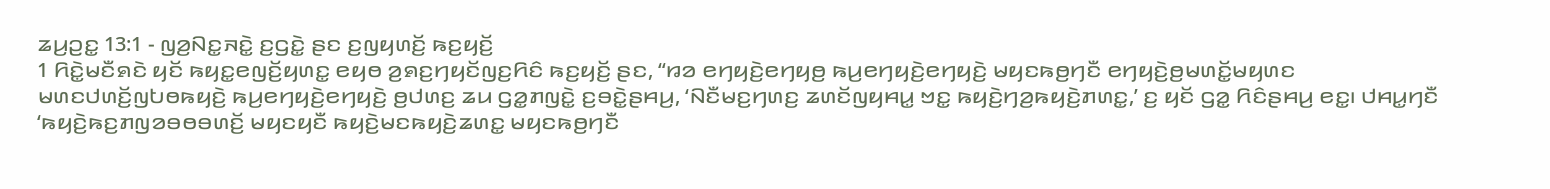ꤘꤣ꤬ꤑꤢ꤭ 13:1 - ꤜꤤ꤬ꤡꤢ꤭ꤏꤢꤧ꤭ ꤢ꤬ꤞꤢꤧ꤭ ꤔꤢ ꤢ꤬ꤜꤟꤛꤢꤩ꤬ ꤒꤢ꤬ꤟꤢꤩ꤬
1 ꤖꤢꤧ꤭ꤗꤢꤪꤎꤢꤧ ꤟꤢꤩ ꤒꤟꤢ꤭ꤕꤜꤢꤩ꤬ꤟꤛꤢ꤭ ꤕꤟꤥ ꤤ꤬ꤎꤢ꤬ꤚꤟꤢꤩꤜꤢ꤬ꤖꤢꤨ ꤒꤢ꤬ꤟꤢꤩ꤬ ꤔꤢ, “ꤙꤤ ꤕꤚꤟꤢꤧ꤬ꤕꤚꤟꤥ꤬ ꤒꤣ꤬ꤕꤚꤟꤢꤧ꤬ꤕꤚꤟꤢꤧ꤬ ꤗꤟꤢꤒꤥ꤬ꤚꤢꤪ ꤕꤚꤟꤢꤧ꤬ꤥ꤬ꤗꤛꤢꤩ꤭ꤗꤟꤛꤢ ꤗꤛꤢꤓꤛꤢꤩ꤬ꤜꤝꤥꤒꤟꤢꤧ꤬ ꤒꤣ꤬ꤕꤚꤟꤢꤧ꤬ꤕꤚꤟꤢꤧ꤬ ꤥ꤬ꤓꤛꤢ꤬ ꤘꤣ ꤞꤤ꤭ꤊꤜꤢꤧ꤭ ꤢ꤬ꤋꤢꤧ꤭ꤔꤌꤣ꤬, ‘ꤡꤢꤪꤗꤢ꤬ꤚꤛꤢ꤬ ꤘꤛꤢꤩꤜꤟꤌꤣ꤭ ꤠꤢ꤭ ꤒꤟꤢꤧ꤬ꤚꤤ꤬ꤒꤟꤢꤧ꤬ꤊꤛꤢ꤭,’ ꤢ꤬ ꤟꤢꤩ ꤞꤤ꤭ ꤖꤢꤨꤔꤌꤣ꤬ ꤕꤢ꤭꤯ ꤓꤌꤣ꤭ꤚꤢꤪ ‘ꤒꤟꤢꤧ꤬ꤒꤢ꤬ꤊꤜꤤꤋꤥꤋꤛꤢꤩ꤬ ꤗꤟꤢꤟꤢꤪ ꤒꤟꤢꤧ꤬ꤗꤢꤒꤟꤢꤧ꤬ꤘꤛꤢ꤭ ꤗꤟꤢꤒꤥ꤬ꤚꤢꤪ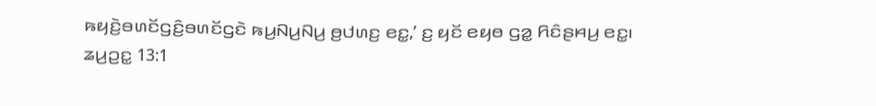ꤒꤟꤢꤧ꤬ꤋꤛꤢꤩꤞꤢꤨ꤬ꤋꤛꤢꤩꤞꤢꤧ ꤒꤣ꤬ꤡꤣ꤬ꤡꤣ꤬ ꤥ꤬ꤓꤛꤢ꤬ ꤕꤢ꤭,’ ꤢ꤬ ꤟꤢꤩ ꤕꤟꤥ ꤞꤤ꤭ ꤖꤢꤨꤔꤌꤣ꤬ ꤕꤢ꤭꤯
ꤘꤣ꤬ꤑꤢ꤭ 13:1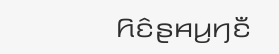ꤖꤢꤨꤔꤌꤣ꤬ꤚꤢꤪ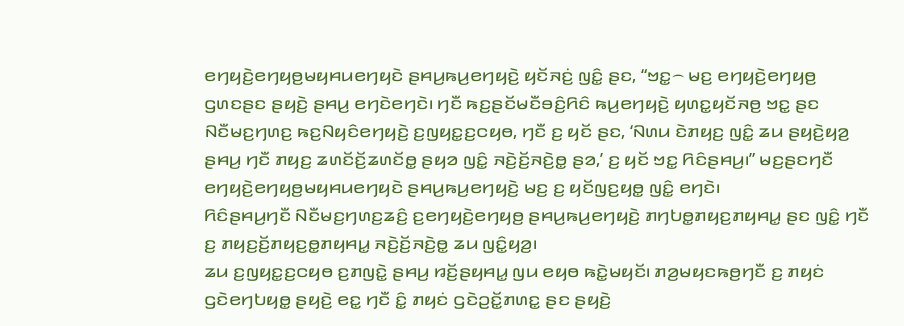ꤕꤚꤟꤢꤧ꤬ꤕꤚꤟꤥ꤬ꤗꤟꤌꤣꤕꤚꤟꤢꤧ ꤔꤌꤣ꤬ꤒꤣ꤬ꤕꤚꤟꤢꤧ꤬ ꤟꤢꤩꤏꤢꤦ꤬ ꤜꤢꤨ꤭ ꤔꤢ, “ꤠꤢ꤭꤮ ꤗꤢ꤬ ꤕꤚꤟꤢꤧ꤬ꤕꤚꤟꤥ꤬ ꤞꤛꤢꤔꤢ ꤔꤟꤢꤧ꤬ ꤔꤌꤣ꤬ ꤕꤚꤢꤧꤕꤚꤢꤧ꤯ ꤚꤢꤪ ꤒꤢ꤬ꤔꤢꤩꤗꤢꤪꤋꤢꤨ꤬ꤖꤢꤨ ꤒꤣ꤬ꤕꤚꤟꤢꤧ꤬ ꤟꤛꤢ꤭ꤟꤢꤩꤏꤥ꤬ ꤠꤢ꤭ ꤔꤢ ꤡꤢꤪꤗꤢ꤬ꤚꤛꤢ꤬ ꤒꤢ꤬ꤡꤟꤢꤨꤕꤚꤟꤢꤧ꤬ ꤢ꤬ꤜꤟꤢ꤭ꤢ꤬ꤍꤟꤥ, ꤚꤢꤪ ꤢ꤬ ꤟꤢꤩ ꤔꤢ, ‘ꤡꤛꤣ ꤢꤧꤊꤟꤢ꤬ ꤜꤢꤨ꤭ ꤘꤣ ꤔꤟꤢꤧ꤬ꤟꤤ꤬ ꤔꤌꤣ꤬ ꤚꤢꤪ ꤊꤟꤢ꤬ ꤘꤛꤢꤩꤢꤩ꤬ꤘꤛꤢꤩꤥ꤭ ꤔꤟꤤ ꤜꤢꤨ꤭ ꤏꤢꤧ꤬ꤢꤩ꤬ꤏꤢꤧ꤬ꤥ꤭ ꤔꤤ,’ ꤢ꤬ ꤟꤢꤩ ꤠꤢ꤭ ꤖꤢꤨꤔꤌꤣ꤬꤯” ꤗꤢ꤬ꤔꤢꤚꤢꤪ ꤕꤚꤟꤢꤧ꤬ꤕꤚꤟꤥ꤬ꤗꤟꤌꤣꤕꤚꤟꤢꤧ ꤔꤌꤣ꤬ꤒꤣ꤬ꤕꤚꤟꤢꤧ꤬ ꤗꤢ꤬ ꤢ꤬ ꤟꤢꤩꤜꤢ꤬ꤟꤥ꤭ ꤜꤢꤨ꤭ ꤕꤚꤢꤧ꤯
ꤖꤢꤨꤔꤌꤣ꤬ꤚꤢꤪ ꤡꤢꤪꤗꤢ꤬ꤚꤛꤢ꤬ꤘꤢꤨ꤬ ꤢ꤬ꤕꤚꤟꤢꤧ꤬ꤕꤚꤟꤥ꤬ ꤔꤌꤣ꤬ꤒꤣ꤬ꤕꤚꤟꤢꤧ꤬ ꤊꤚꤝꤥ꤭ꤊꤟꤢ꤬ꤊꤟꤌꤣ꤭ ꤔꤢ ꤜꤢꤨ꤭ ꤚꤢꤪ ꤢ꤬ ꤊꤟꤢ꤬ꤢꤩ꤬ꤊꤟꤢ꤬ꤥ꤭ꤊꤟꤌꤣ꤭ ꤏꤢꤧ꤬ꤢꤩ꤬ꤏꤢꤧ꤬ꤥ꤭ ꤘꤣ ꤜꤢꤨ꤭ꤟꤤ꤬꤯
ꤘꤣ ꤢ꤬ꤜꤟꤢ꤭ꤢ꤬ꤍꤟꤥ ꤢ꤬ꤊꤜꤢꤧ꤭ ꤔꤌꤣ꤬ ꤙꤢꤩ꤬ꤔꤟꤌꤣ꤭ ꤜꤣ ꤕꤟꤥ ꤒꤢꤧ꤭ꤗꤟꤢꤩ꤯ ꤊꤤ꤬ꤗꤟꤢꤒꤥ꤬ꤚꤢꤪ ꤢ꤬ ꤊꤟꤢꤦ ꤞꤢꤧꤕꤚꤝꤟꤥ꤭ ꤔꤟꤢꤧ꤬ ꤕꤢ꤭ ꤚꤢꤪ ꤢꤨ꤭ ꤊꤟꤢꤦ ꤞꤢꤧꤑꤢꤩ꤭ꤊꤛꤢ꤭ ꤔꤢ ꤔꤟꤢꤧ꤬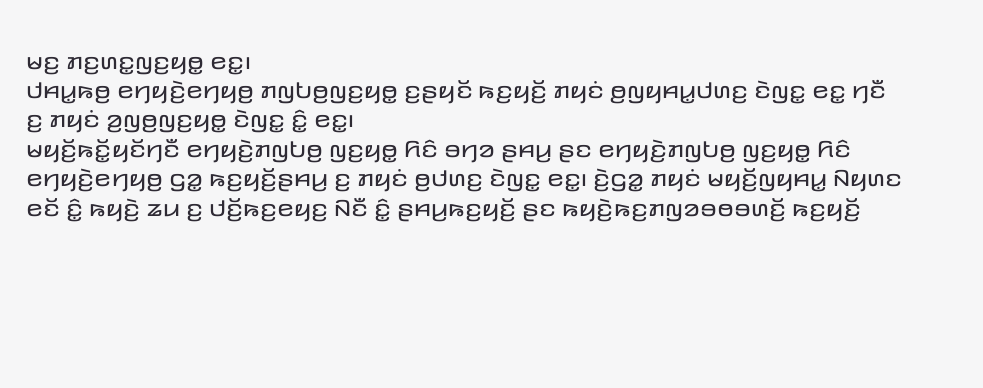ꤗꤢ꤬ ꤊꤢ꤬ꤛꤢ꤭ꤜꤢ꤬ꤟꤥ꤭ ꤕꤢ꤭꤯
ꤓꤌꤣ꤭ꤒꤥ꤬ ꤕꤚꤟꤢꤧ꤬ꤕꤚꤟꤥ꤬ ꤊꤜꤝꤥ꤬ꤜꤢ꤬ꤟꤥ꤭ ꤢ꤬ꤔꤟꤢꤩ ꤒꤢ꤬ꤟꤢꤩ꤬ ꤊꤟꤢꤦ ꤥ꤬ꤜꤟꤌꤣ꤭ꤓꤛꤢ꤬ ꤢꤧꤜꤢ꤭ ꤕꤢ꤭ ꤚꤢꤪ ꤢ꤬ ꤊꤟꤢꤦ ꤤ꤬ꤜꤥ꤬ꤜꤢ꤬ꤟꤥ꤭ ꤢꤧꤜꤢ꤭ ꤢꤨ꤭ ꤕꤢ꤭꤯
ꤗꤟꤢꤩ꤬ꤒꤢꤩ꤭ꤟꤢꤩꤚꤢꤪ ꤕꤚꤟꤢꤧ꤬ꤊꤜꤝꤥ꤬ ꤜꤢ꤬ꤟꤥ꤭ ꤖꤢꤨ ꤋꤚꤤ ꤔꤌꤣ꤬ ꤔꤢ ꤕꤚꤟꤢꤧ꤬ꤊꤜꤝꤥ꤬ ꤜꤢ꤬ꤟꤥ꤭ ꤖꤢꤨ ꤕꤚꤟꤢꤧ꤬ꤕꤚꤟꤥ꤬ ꤞꤤ꤭ ꤒꤢ꤬ꤟꤢꤩ꤬ꤔꤌꤣ꤬ ꤢ꤬ ꤊꤟꤢꤦ ꤥ꤬ꤓꤛꤢ꤬ ꤢꤧꤜꤢ꤭ ꤕꤢ꤭꤯ ꤢꤧ꤬ꤞꤤ꤭ ꤊꤟꤢꤦ ꤗꤟꤢꤩ꤬ꤜꤟꤌꤣ꤭ ꤡꤟꤛꤢ ꤕꤢꤩ ꤢꤨ꤭ ꤒꤟꤢꤧ꤬ ꤘꤣ ꤢ꤬ ꤓꤢꤩ꤬ꤒꤢ꤬ꤕꤟꤢ꤬ ꤡꤢꤪ ꤢꤨ꤭ ꤔꤌꤣ꤬ꤒꤢ꤬ꤟꤢꤩ꤬ ꤔꤢ ꤒꤟꤢꤧ꤬ꤒꤢ꤬ꤊꤜꤤꤋꤥꤋꤛꤢꤩ꤬ ꤒꤢ꤬ꤟꤢꤩ꤬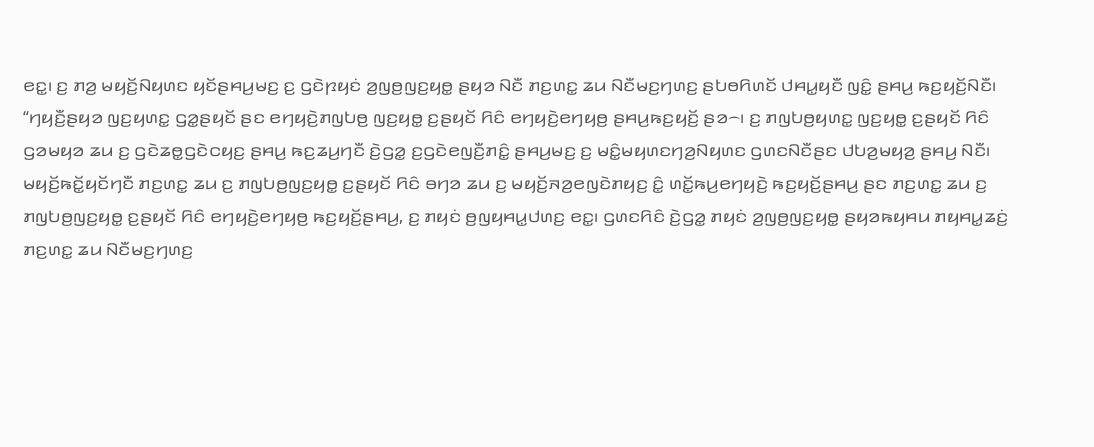ꤕꤢ꤭꤯ ꤢ꤬ ꤊꤤ꤬ ꤗꤟꤢꤩ꤬ꤡꤟꤛꤢ ꤟꤢꤩꤔꤌꤣ꤬ꤗꤢ꤬ ꤢ꤬ ꤞꤢꤧꤐꤟꤢꤦ ꤤ꤬ꤜꤥ꤬ꤜꤢ꤬ꤟꤥ꤭ ꤔꤟꤤ ꤡꤢꤪ ꤊꤢ꤬ꤛꤢ꤭ ꤘꤣ ꤡꤢꤪꤗꤢ꤬ꤚꤛꤢ꤬ ꤔꤝꤥꤖꤛꤢꤩ ꤓꤌꤣ꤭ꤟꤢꤪ ꤜꤢꤨ꤭ ꤔꤌꤣ꤬ ꤒꤢ꤬ꤟꤢꤩ꤬ꤡꤢꤪ꤯
“ꤚꤟꤢꤪ꤬ꤔꤟꤤ ꤜꤢ꤬ꤟꤛꤢ꤭ ꤞꤤ꤭ꤔꤟꤢꤩ ꤔꤢ ꤕꤚꤟꤢꤧ꤬ꤊꤜꤝꤥ꤬ ꤜꤢ꤬ꤟꤥ꤭ ꤢ꤬ꤔꤟꤢꤩ ꤖꤢꤨ ꤕꤚꤟꤢꤧ꤬ꤕꤚꤟꤥ꤬ ꤔꤌꤣ꤬ꤒꤢ꤬ꤟꤢꤩ꤬ ꤔꤤ꤮꤯ ꤢ꤬ ꤊꤜꤝꤥ꤬ꤟꤛꤢ꤭ ꤜꤢ꤬ꤟꤥ꤭ ꤢ꤬ꤔꤟꤢꤩ ꤖꤢꤨ ꤞꤤꤗꤟꤤ ꤘꤣ ꤢ꤬ ꤞꤢꤧꤘꤥ꤭ꤞꤢꤧꤍꤟꤢ꤬ ꤔꤌꤣ꤬ ꤒꤢ꤬ꤘꤣ꤬ꤚꤢꤪ ꤢꤧ꤬ꤞꤤ꤭ ꤢ꤬ꤞꤢꤧꤕꤜꤢꤪ꤬ꤊꤢꤨ꤭ ꤔꤌꤣ꤬ꤗꤢ꤬ ꤢ꤬ ꤗꤢꤨ꤭ꤗꤟꤛꤢꤚꤤ꤬ꤡꤟꤛꤢ ꤞꤛꤢꤡꤢꤪꤔꤢ ꤓꤝꤤ꤬ꤗꤟꤤ꤬ ꤔꤌꤣ꤬ ꤡꤢꤪ꤯
ꤗꤟꤢꤩ꤬ꤒꤢꤩ꤭ꤟꤢꤩꤚꤢꤪ ꤊꤢ꤬ꤛꤢ꤭ ꤘꤣ ꤢ꤬ ꤊꤜꤝꤥ꤬ꤜꤢ꤬ꤟꤥ꤭ ꤢ꤬ꤔꤟꤢꤩ ꤖꤢꤨ ꤋꤚꤤ ꤘꤣ ꤢ꤬ ꤗꤟꤢꤩ꤬ꤏꤤ꤬ꤕꤜꤢꤧꤊꤟꤢ꤬ ꤢꤨ꤭ ꤛꤢꤩ꤭ꤒꤣ꤬ꤕꤚꤟꤢꤧ꤬ ꤒꤢ꤬ꤟꤢꤩ꤬ꤔꤌꤣ꤬ ꤔꤢ ꤊꤢ꤬ꤛꤢ꤭ ꤘꤣ ꤢ꤬ ꤊꤜꤝꤥ꤬ꤜꤢ꤬ꤟꤥ꤭ ꤢ꤬ꤔꤟꤢꤩ ꤖꤢꤨ ꤕꤚꤟꤢꤧ꤬ꤕꤚꤟꤥ꤬ ꤒꤢ꤬ꤟꤢꤩ꤬ꤔꤌꤣ꤬, ꤢ꤬ ꤊꤟꤢꤦ ꤥ꤬ꤜꤟꤌꤣ꤭ꤓꤛꤢ꤬ ꤕꤢ꤭꤯ ꤞꤛꤢꤖꤢꤨ ꤢꤧ꤬ꤞꤤ꤭ ꤊꤟꤢꤦ ꤤ꤬ꤜꤥ꤬ꤜꤢ꤬ꤟꤥ꤭ ꤔꤟꤤꤒꤟꤌꤣ ꤊꤟꤌꤣ꤭ꤘꤢꤦ꤬ ꤊꤢ꤬ꤛꤢ꤭ ꤘꤣ ꤡꤢꤪꤗꤢ꤬ꤚꤛꤢ꤬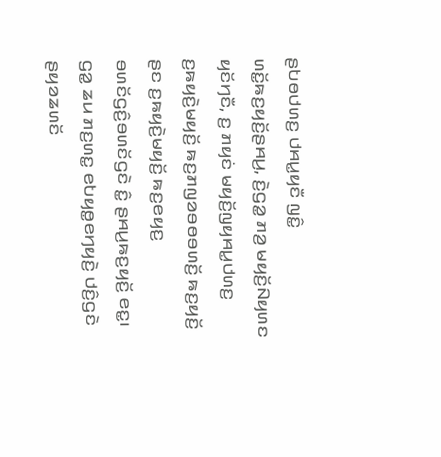ꤔꤝꤥꤓꤛꤢ꤬ ꤓꤌꤣ꤭ꤟꤢꤪ ꤜꤢꤨ꤭ ꤛꤢꤩ꤭ꤒꤢ꤬ꤟꤢꤩ꤬ꤔꤌꤣ꤬, ꤢꤧ꤬ꤞꤤ꤭ ꤊꤤ꤬ ꤗꤟꤢꤩ꤬ꤡꤟꤛꤢ ꤟꤢꤩꤚꤢꤪ, ꤢ꤬ ꤊꤟꤢꤦ ꤗꤟꤢꤩ꤬ꤜꤟꤌꤣ꤭ꤓꤛꤢ꤬ ꤢ꤬ꤒꤟꤢꤧ꤬ꤗꤟꤢꤩ꤬ ꤒꤢ꤬ꤊꤜꤤꤋꤥꤋꤛꤢꤩ꤬ ꤒꤢ꤬ꤟꤢꤩ꤬ ꤔꤢ ꤢ꤬ꤒꤟꤢꤧ꤬ꤗꤟꤢꤩ꤬ ꤒꤢ꤬ꤕꤟꤢ꤬ ꤋꤛꤢꤩꤞꤢꤨ꤬ꤋꤛꤢꤩꤞꤢꤧ ꤢꤨ꤭ ꤔꤌꤣ꤬ꤒꤢ꤬ꤟꤢꤩ꤬ ꤕꤢ꤭꤯
ꤞꤤ꤭ ꤘꤣ ꤊꤢ꤬ꤛꤢ꤭ ꤕꤝꤟꤥ꤭ꤕꤚꤟꤢꤧ꤬ ꤓꤢꤨ꤬ꤞꤢꤧ ꤔꤟꤤꤘꤛꤢꤩ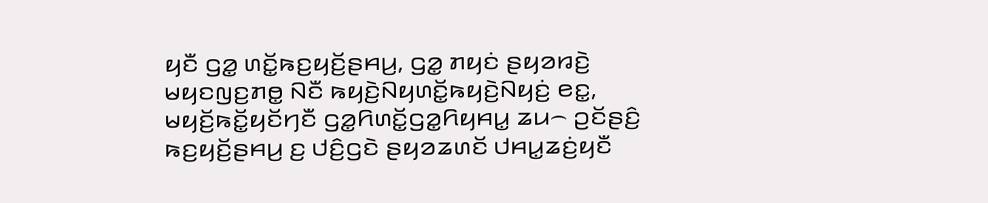ꤟꤢꤪ ꤞꤤ꤭ ꤛꤢꤩ꤭ꤒꤢ꤬ꤟꤢꤩ꤬ꤔꤌꤣ꤬, ꤞꤤ꤭ ꤊꤟꤢꤦ ꤔꤟꤤꤙꤢꤧ꤬ ꤗꤟꤢꤜꤢ꤬ꤊꤥ꤭ ꤡꤢꤪ ꤒꤟꤢꤧ꤬ꤡꤟꤛꤢꤩ꤭ꤒꤟꤢꤧ꤬ꤡꤟꤢꤦ꤬ ꤕꤢ꤭, ꤗꤟꤢꤩ꤬ꤒꤢꤩ꤭ꤟꤢꤩꤚꤢꤪ ꤞꤤ꤭ꤖꤛꤢꤩ꤭ꤞꤤ꤭ꤖꤟꤌꤣ꤭ ꤘꤣ꤮ ꤑꤢꤩꤔꤢꤨ꤬ ꤒꤢ꤬ꤟꤢꤩ꤬ꤔꤌꤣ꤬ ꤢ꤬ ꤓꤢꤨ꤬ꤞꤢꤧ ꤔꤟꤤꤘꤛꤢꤩ ꤓꤌꤣ꤭ꤘꤢꤦ꤬ꤟꤢꤪ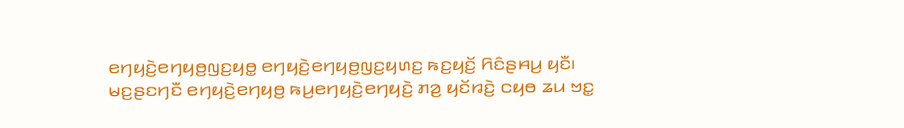ꤕꤚꤟꤢꤧ꤬ꤕꤚꤟꤥ꤬ꤜꤢ꤬ꤟꤥ꤭ ꤕꤚꤟꤢꤧ꤬ꤕꤚꤟꤥ꤬ꤜꤢ꤬ꤟꤛꤢ꤬ ꤒꤢ꤬ꤟꤢꤩ꤬ ꤖꤢꤨꤔꤌꤣ꤬ ꤟꤢꤪ꤯
ꤗꤢ꤬ꤔꤢꤚꤢꤪ ꤕꤚꤟꤢꤧ꤬ꤕꤚꤟꤥ꤬ ꤒꤣ꤬ꤕꤚꤟꤢꤧ꤬ꤕꤚꤟꤢꤧ꤬ ꤊꤤ꤬ ꤟꤢꤩꤙꤢꤧ꤬ ꤍꤟꤥ ꤘꤣ ꤠꤢ꤭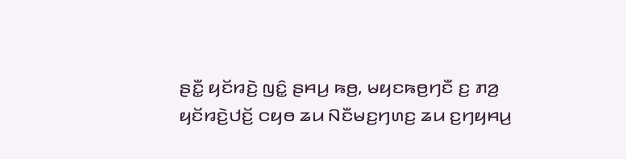ꤔꤢꤪ꤭ ꤟꤢꤩꤙꤢꤧ꤬ ꤜꤢꤨ꤭ ꤔꤌꤣ꤬ ꤒꤥ꤬, ꤗꤟꤢꤒꤥ꤬ꤚꤢꤪ ꤢ꤬ ꤊꤤ꤬ ꤟꤢꤩꤙꤢꤧ꤬ꤓꤢꤩ꤬ ꤍꤟꤥ ꤘꤣ ꤡꤢꤪꤗꤢ꤬ꤚꤛꤢ꤬ ꤘꤣ ꤢ꤬ꤚꤟꤌꤣ꤬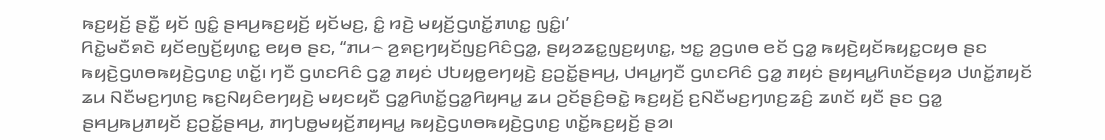ꤒꤢ꤬ꤟꤢꤩ꤬ ꤔꤢꤪ꤭ ꤟꤢꤩ ꤜꤢꤨ꤭ ꤔꤌꤣ꤬ꤒꤢ꤬ꤟꤢꤩ꤬ ꤟꤢꤩꤗꤢ꤬, ꤢꤨ꤭ ꤙꤢꤧ꤬ ꤗꤟꤢꤩ꤬ꤞꤛꤢꤩ꤭ꤊꤛꤢ꤭ ꤜꤢꤨ꤭꤯’
ꤖꤢꤧ꤭ꤗꤢꤪꤎꤢꤧ ꤟꤢꤩꤕꤜꤢꤩ꤬ꤟꤛꤢ꤭ ꤕꤟꤥ ꤔꤢ, “ꤊꤣ꤮ ꤤ꤬ꤎꤢ꤬ꤚꤟꤢꤩꤜꤢ꤬ꤖꤢꤨꤞꤤ꤭, ꤔꤟꤤꤘꤢ꤭ꤜꤢ꤬ꤟꤛꤢ꤭, ꤠꤢ꤭ ꤤ꤬ꤞꤛꤥ ꤕꤢꤩ ꤞꤤ꤭ ꤒꤟꤢꤧ꤬ꤟꤢꤩꤒꤟꤢ꤭ꤍꤟꤥ ꤔꤢ ꤒꤟꤢꤧ꤬ꤞꤛꤥꤒꤟꤢꤧ꤬ꤞꤛꤢ꤬ ꤛꤢꤩ꤭꤯ ꤚꤢꤪ ꤞꤛꤢꤖꤢꤨ ꤞꤤ꤭ ꤊꤟꤢꤦ ꤓꤝꤟꤥ꤭ꤕꤚꤟꤢꤧ꤬ ꤢ꤬ꤑꤢꤩ꤭ꤔꤌꤣ꤬, ꤓꤌꤣ꤭ꤚꤢꤪ ꤞꤛꤢꤖꤢꤨ ꤞꤤ꤭ ꤊꤟꤢꤦ ꤔꤟꤌꤣ꤭ꤖꤛꤢꤩꤔꤟꤤ ꤓꤛꤢꤩ꤭ꤊꤟꤢꤩ ꤘꤣ ꤡꤢꤪꤗꤢ꤬ꤚꤛꤢ꤬ ꤒꤢ꤬ꤡꤟꤢꤨꤕꤚꤟꤢꤧ꤬ ꤗꤟꤢꤟꤢꤪ ꤞꤤ꤭ꤖꤛꤢꤩ꤭ꤞꤤ꤭ꤖꤟꤌꤣ꤭ ꤘꤣ ꤑꤢꤩꤔꤢꤨ꤬ꤋꤢꤧ꤭ ꤒꤢ꤬ꤟꤢꤩ꤬ ꤢ꤬ꤡꤢꤪꤗꤢ꤬ꤚꤛꤢ꤬ꤘꤢꤨ꤬ ꤘꤛꤢꤩ ꤟꤢꤪ ꤔꤢ ꤞꤤ꤭ ꤔꤌꤣ꤬ꤒꤣ꤬ꤊꤟꤢꤩ ꤢ꤬ꤑꤢꤩ꤭ꤔꤌꤣ꤬, ꤊꤚꤝꤥ꤭ꤗꤟꤢꤩ꤬ꤊꤟꤌꤣ꤭ ꤒꤟꤢꤧ꤬ꤞꤛꤥꤒꤟꤢꤧ꤬ꤞꤛꤢ꤬ ꤛꤢꤩ꤭ꤒꤢ꤬ꤟꤢꤩ꤬ ꤔꤤ꤯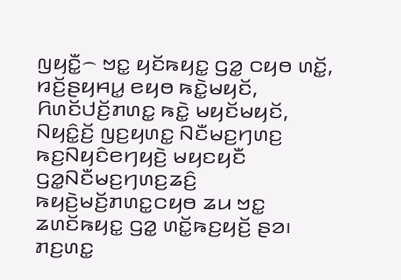ꤜꤟꤢꤪ꤭꤮ ꤠꤢ꤭ ꤟꤢꤩꤒꤟꤢ꤭ ꤞꤤ꤭ ꤍꤟꤥ ꤛꤢꤩ꤭, ꤙꤢꤩ꤬ꤔꤟꤌꤣ꤭ ꤕꤟꤥ ꤒꤢꤧ꤭ꤗꤟꤢꤩ, ꤖꤛꤢꤩꤓꤢꤩ꤬ꤊꤛꤢ꤭ ꤒꤢꤧ꤭ ꤗꤟꤢꤩꤗꤟꤢꤩ, ꤡꤟꤢꤨ꤭ꤢꤩ꤬ ꤜꤢ꤬ꤟꤛꤢ꤭ ꤡꤢꤪꤗꤢ꤬ꤚꤛꤢ꤬ ꤒꤢ꤬ꤡꤟꤢꤨꤕꤚꤟꤢꤧ꤬ ꤗꤟꤢꤟꤢꤪ ꤞꤤ꤭ꤡꤢꤪꤗꤢ꤬ꤚꤛꤢ꤬ꤘꤢꤨ꤬ ꤒꤟꤢꤧ꤬ꤗꤢꤩ꤬ꤊꤛꤢ꤭ꤍꤟꤥ ꤘꤣ ꤠꤢ꤭ ꤘꤛꤢꤩꤒꤟꤢ꤭ ꤞꤤ꤭ ꤛꤢꤩ꤭ꤒꤢ꤬ꤟꤢꤩ꤬ ꤔꤤ꤯
ꤊꤢ꤬ꤛꤢ꤭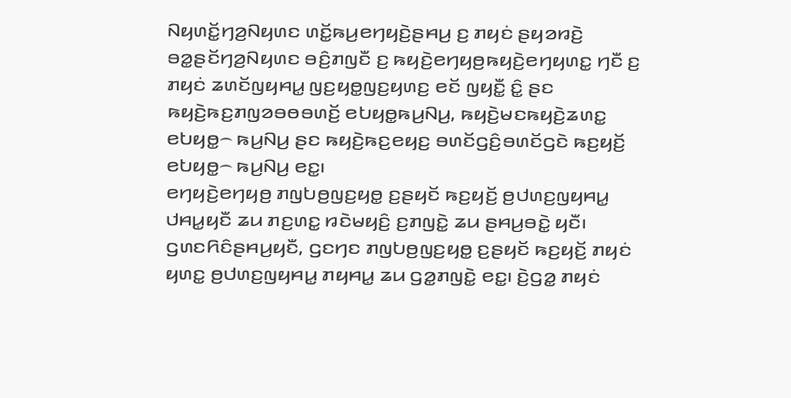ꤡꤟꤛꤢꤩ꤭ꤚꤤ꤬ꤡꤟꤛꤢ ꤛꤢꤩ꤭ꤒꤣ꤬ꤕꤚꤟꤢꤧ꤬ꤔꤌꤣ꤬ ꤢ꤬ ꤊꤟꤢꤦ ꤔꤟꤤꤙꤢꤧ꤬ ꤋꤤ꤭ꤔꤢꤩꤚꤤ꤬ꤡꤟꤛꤢ ꤋꤢꤨ꤬ꤊꤜꤢꤪ ꤢ꤬ ꤒꤟꤢꤧ꤬ꤕꤚꤟꤥ꤬ꤒꤟꤢꤧ꤬ꤕꤚꤟꤛꤢ꤭ ꤚꤢꤪ ꤢ꤬ ꤊꤟꤢꤦ ꤘꤛꤢꤩꤜꤟꤌꤣ꤭ ꤜꤢ꤬ꤟꤥ꤭ꤜꤢ꤬ꤟꤛꤢ꤬ ꤕꤢꤩ ꤜꤟꤢꤪ꤭ ꤢꤨ꤭ ꤔꤢ ꤒꤟꤢꤧ꤬ꤒꤢ꤬ꤊꤜꤤꤋꤥꤋꤛꤢꤩ꤬ ꤕꤝꤟꤥ꤭ꤒꤣ꤬ꤡꤣ꤬, ꤒꤟꤢꤧ꤬ꤗꤢꤒꤟꤢꤧ꤬ꤘꤛꤢ꤭ ꤕꤝꤟꤥ꤭꤮ ꤒꤣ꤬ꤡꤣ꤬ ꤔꤢ ꤒꤟꤢꤧ꤬ꤒꤢ꤬ꤕꤟꤢ꤬ ꤋꤛꤢꤩꤞꤢꤨ꤬ꤋꤛꤢꤩꤞꤢꤧ ꤒꤢ꤬ꤟꤢꤩ꤬ ꤕꤝꤟꤥ꤭꤮ ꤒꤣ꤬ꤡꤣ꤬ ꤕꤢ꤭꤯
ꤕꤚꤟꤢꤧ꤬ꤕꤚꤟꤥ꤬ ꤊꤜꤝꤥ꤬ꤜꤢ꤬ꤟꤥ꤭ ꤢ꤬ꤔꤟꤢꤩ ꤒꤢ꤬ꤟꤢꤩ꤬ ꤥ꤬ꤓꤛꤢ꤬ꤜꤟꤌꤣ꤭ ꤓꤌꤣ꤭ꤟꤢꤪ ꤘꤣ ꤊꤢ꤬ꤛꤢ꤭ ꤙꤢꤧꤗꤟꤢꤨ꤬ ꤢ꤬ꤊꤜꤢꤧ꤭ ꤘꤣ ꤔꤌꤣ꤬ꤋꤢꤧ꤭ ꤟꤢꤪ꤯ ꤞꤛꤢꤖꤢꤨꤔꤌꤣ꤬ꤟꤢꤪ, ꤞꤢꤚꤢ ꤊꤜꤝꤥ꤬ꤜꤢ꤬ꤟꤥ꤭ ꤢ꤬ꤔꤟꤢꤩ ꤒꤢ꤬ꤟꤢꤩ꤬ ꤊꤟꤢꤦ ꤟꤛꤢ꤭ ꤥ꤬ꤓꤛꤢ꤬ꤜꤟꤌꤣ꤭ ꤊꤟꤌꤣ꤭ ꤘꤣ ꤞꤤ꤭ꤊꤜꤢꤧ꤭ ꤕꤢ꤭꤯ ꤢꤧ꤬ꤞꤤ꤭ ꤊꤟꤢꤦ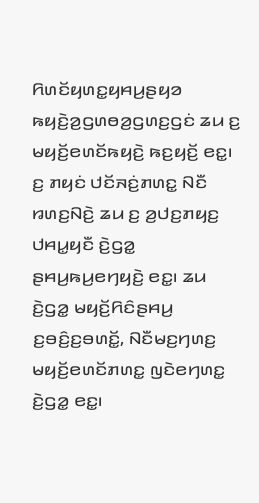ꤖꤛꤢꤩꤟꤛꤢ꤭ꤟꤌꤣ꤬ꤔꤟꤤ ꤒꤟꤢꤧ꤬ꤤ꤬ꤞꤛꤥꤤ꤬ꤞꤛꤢ꤬ꤞꤢꤦ ꤘꤣ ꤢ꤬ ꤗꤟꤢꤩ꤬ꤕꤛꤢꤩꤒꤟꤢꤧ꤬ ꤒꤢ꤬ꤟꤢꤩ꤬ ꤕꤢ꤭꤯ ꤢ꤬ ꤊꤟꤢꤦ ꤓꤢꤩꤏꤢꤦ꤬ꤊꤛꤢ꤭ ꤡꤢꤪ ꤙꤛꤢ꤬ꤡꤢꤧ꤬ ꤘꤣ ꤢ꤬ ꤤ꤬ꤓꤢ꤬ꤊꤟꤢ꤬ ꤓꤌꤣ꤭ꤟꤢꤪ ꤢꤧ꤬ꤞꤤ꤭ ꤔꤌꤣ꤬ꤒꤣ꤬ꤕꤚꤟꤢꤧ꤬ ꤕꤢ꤭꤯ ꤘꤣ ꤢꤧ꤬ꤞꤤ꤭ ꤗꤟꤢꤩ꤬ꤖꤢꤨꤔꤌꤣ꤬ ꤢ꤬ꤋꤢꤨ꤬ꤢ꤬ꤋꤛꤢꤩ꤭, ꤡꤢꤪꤗꤢ꤬ꤚꤛꤢ꤬ ꤗꤟꤢꤩ꤬ꤕꤛꤢꤩꤊꤛꤢ꤭ ꤜꤢꤧꤕꤚꤛꤢ꤭ ꤢꤧ꤬ꤞꤤ꤭ ꤕꤢ꤭꤯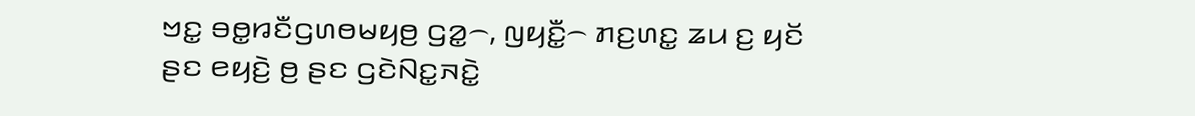ꤠꤢ꤭ ꤋꤥ꤭ꤙꤢꤪꤞꤛꤥꤗꤟꤥ꤬ ꤞꤤ꤭꤮, ꤜꤟꤢꤪ꤭꤮ ꤊꤢ꤬ꤛꤢ꤭ ꤘꤣ ꤢ꤬ ꤟꤢꤩ ꤔꤢ ꤕꤟꤢꤧ꤬ ꤥ꤬ ꤔꤢ ꤞꤢꤧꤡꤢ꤭ꤏꤢꤧ꤭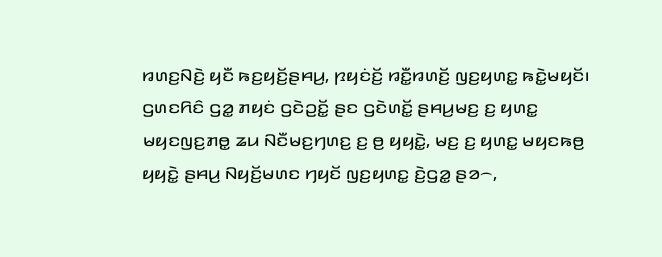ꤙꤛꤢ꤬ꤡꤢꤧ꤬ ꤟꤢꤪ ꤒꤢ꤬ꤟꤢꤩ꤬ꤔꤌꤣ꤬, ꤐꤟꤢꤦꤢꤩ꤬ ꤙꤢꤪ꤭ꤙꤛꤢꤩ꤬ ꤜꤢ꤬ꤟꤛꤢ꤭ ꤒꤢꤧ꤭ꤗꤟꤢꤩ꤯ ꤞꤛꤢꤖꤢꤨ ꤞꤤ꤭ ꤊꤟꤢꤦ ꤞꤢꤧꤑꤢꤩ꤭ ꤔꤢ ꤞꤢꤧꤛꤢꤩ꤭ ꤔꤌꤣ꤬ꤗꤢ꤬ ꤢ꤬ ꤟꤛꤢ꤭ ꤗꤟꤢꤜꤢ꤬ꤊꤥ꤭ ꤘꤣ ꤡꤢꤪꤗꤢ꤬ꤚꤛꤢ꤬ ꤢ꤬ ꤥ꤬ ꤟꤟꤢꤧ꤭, ꤗꤢ꤬ ꤢ꤬ ꤟꤛꤢ꤭ ꤗꤟꤢꤒꤥ꤬ ꤟꤟꤢꤧ꤭ ꤔꤌꤣ꤬ ꤡꤟꤢꤩ꤬ꤗꤛꤢ ꤚꤟꤢꤩ ꤜꤢ꤬ꤟꤛꤢ꤭ ꤢꤧ꤬ꤞꤤ꤭ ꤔꤤ꤮,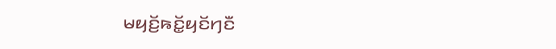ꤗꤟꤢꤩ꤬ꤒꤢꤩ꤭ꤟꤢꤩꤚꤢꤪ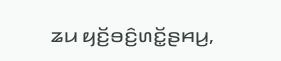ꤘꤣ ꤟꤢꤩ꤬ꤋꤢꤨ꤬ꤛꤢꤩ꤭ꤔꤌꤣ꤬,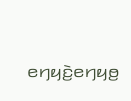ꤕꤚꤟꤢꤧ꤬ꤕꤚꤟꤥ꤬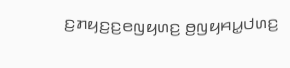ꤢ꤬ꤊꤟꤢ꤬ꤢ꤬ꤕꤜꤟꤛꤢ꤬ ꤥ꤬ꤜꤟꤌꤣ꤭ꤓꤛꤢ꤬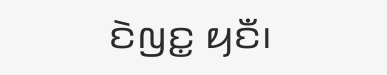ꤢꤧꤜꤢ꤭ ꤟꤢꤪ꤯